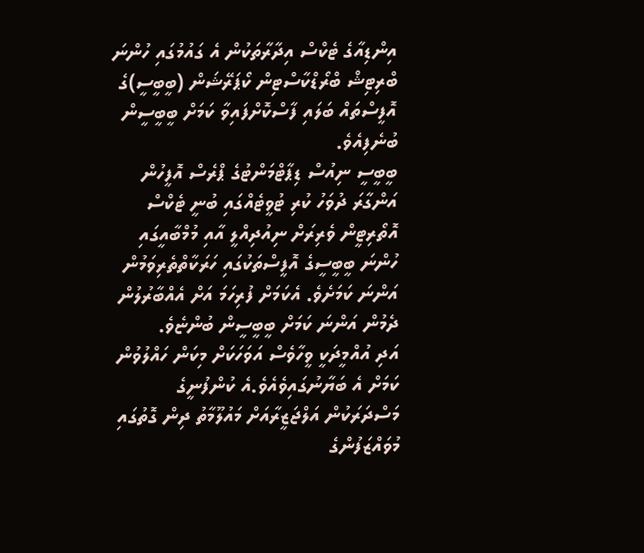އިންޑިއާގެ ޓެކްސް އިދާރާތަކުން އެ ގައުމުގައި ހުންނަ ބްރިޓިޝް ބްރޯޑްކާސްޓިން ކޯޕަރޭޝަން (ބީބީސީ)ގެ އޮފީސްތައް ބަލައި ފާސްކޮށްފައިވާ ކަމަށް ބީބީސީން ބުނެފިއެވެ.
ބީބީސީ ނިއުސް ޑިޕާޓްމަންޓުގެ ޕްރެސް އޮފީހުން އަންގާރަ ދުވަހު ކުރި ޓުވީޓެއްގައި ބުނީ ޓެކްސް އޮތޯރިޓީން ވެރިރަށް ނިއުދިއްލީ އާއި މުމްބާއީގައި ހުންނަ ބީބީސީގެ އޮފީސްތަކުގައި ހަރަކާތްތެރިވަމުން އަންނަ ކަމަށެވެ. އެކަމަށް ފުރިހަމަ އަށް އެއްބާރުލުން ދެމުން އަންނަ ކަމަށް ބީބީސީން ބުންޏެވެ.
އަދި އުއްމީދަކީ ވީހާވެސް އަވަހަކަށް މިކަން ހައްލުވުން ކަމަށް އެ ބަޔާނުގައިވެއެވެ.އެ ކުންފުނީގެ މަސްދަރަކުން އަލްޖަޒީރާއަށް މައުލޫމާތު ދިން ގޮތުގައި މުވައްޒަފުންގެ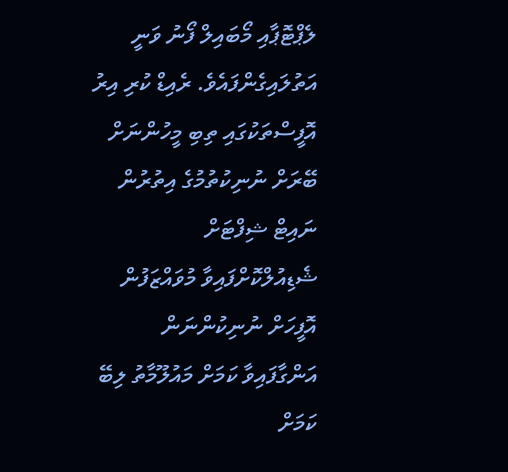ލެޕްޓޮޕާއި މޯބައިލް ފޯނު ވަނީ އަތުލައިގެންފައެވެ. ރެއިޑް ކުރި އިރު އޮފީސްތަކުގައި ތިބި މީހުންނަށް ބޭރަށް ނުނިކުތުމުގެ އިތުރުން ނައިޓް ޝިފްޓަށް ޝެޑިއުލްކޮށްފައިވާ މުވައްޒަފުން އޮފީހަށް ނުނިކުންނަން އަންގާފައިވާ ކަމަށް މައުލޫމާތު ލިބޭ ކަމަށް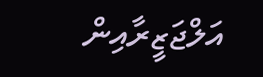އަލްޖަޒީރާއިން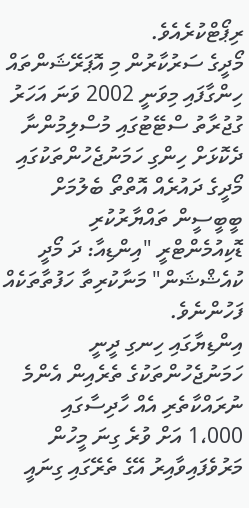ރިޕޯޓްކުރެއެވެ.
މޯދީގެ ސަރުކާރުން މި އޮޕަރޭޝަންތައް ހިންގާފައި މިވަނީ 2002 ވަނަ އަހަރު ގުޖުރާތު ސްޓޭޓުގައި މުސްލިމުންނާ ދެކޮޅަށް ހިންގި ހަމަނުޖެހުންތަކުގައި މޯދީގެ ދައުރެއް އޮތްތޯ ބެލުމަށް ބީބީސީން ތައްޔާރުކުރި ޑޮކިއުމެންޓްރީ "އިންޑިއާ: ދަ މޯދީ ކުއެޝްޝަން" މަނާކުރިތާ ހަފުތާތަކެއް ފަހުންނެވެ.
އިންޑިޔާގައި ހިނގި ދީނީ ހަމަނުޖެހުންތަކުގެ ތެރެއިން އެންމެ ނުރައްކާތެރި އެއް ހާދިސާގައި 1،000 އަށް ވުރެ ގިނަ މީހުން މަރުވެފައިވާއިރު އޭގެ ތެރޭގައި ގިނައީ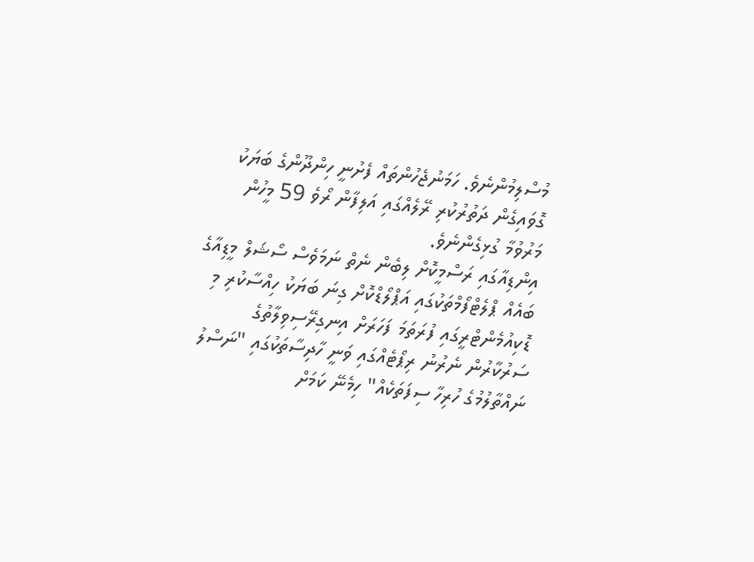މުސްލިމުންނެވެ. ހަމަނުޖެހުންތައް ފެށުނީ ހިންދޫންގެ ބަޔަކު ގޮވައިގެން ދަތުރުކުރި ރޭލެއްގައި އަލިފާން ރޯވެ 59 މީހުން މަރުވުމާ ގުޅިގެންނެވެ.
އިންޑިއާގައި ރަސްމީކޮށް ލިބެން ނެތް ނަމަވެސް ސޯޝަލް މީޑިއާގެ ބައެއް ޕްލެޓްފޯމްތަކުގައި އަޕްލޯޑްކޮށް ގިނަ ބަޔަކު ހިއްސާކުރި މި ޑޮކިއުމެންޓްރީގައި ފުރަތަމަ ފަހަރަށް އިނގިރޭސިވިލާތުގެ ސަރުކާރުން ނެރުނު ރިޕޯޓެއްގައި ވަނީ ހާދިސާތަކުގައި "ނަސްލު ނައްތާލުމުގެ ހުރިހާ ސިފަތަކެއް" ހިމެނޭ ކަމަށް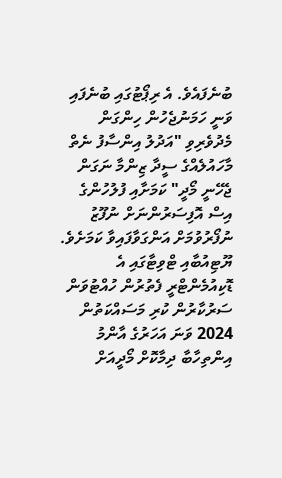ބުނެފައެވެ. އެ ރިޕޯޓުގައި ބުނެފައި ވަނީ ހަމަނުޖެހުން ހިންގަން މެދުވެރިވި "އަދުލު އިންސާފު ނެތް މާހައުލެއްގެ ސީދާ ޒިންމާ ނަގަން ޖެހޭނީ މޯދީ" ކަމަށާއި ފުލުހުންގެ އިސް އޮފިސަރުންނަށް ނުފޫޒު ނުފޯރުވުމަށް އަންގަވާފައިވާ ކަމަށެވެ.
ޔޫޓިއުބާއި ޓްވިޓާގައި އެ ޑޮކިއުމެންޓްރީ ފެތުރުން ހުއްޓުވަން ސަރުކާރުން ކުރި މަސައްކަތުން 2024 ވަނަ އަހަރުގެ އާންމު އިންތިހާބާ ދިމާކޮށް މޯދީއަށް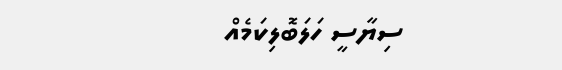ސިޔާސީ ހަލަބޮލިކަމެއް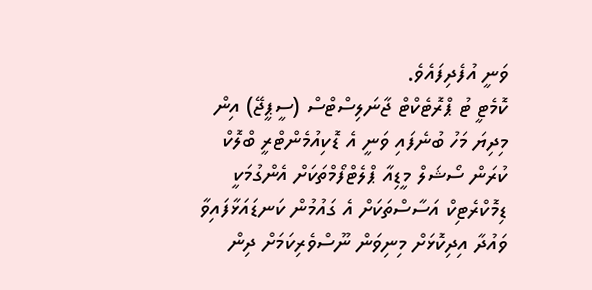ވަނީ އުފެދިފައެވެ.
ކޮމެޓީ ޓު ޕްރޮޓެކްޓް ޖާނަލިސްޓްސް (ސީޕީޖޭ) އިން މިދިޔަ މަހު ބުނެފައި ވަނީ އެ ޑޮކިއުމެންޓްރީ ބްލޮކް ކުރަން ސޯޝަލް މީޑިއާ ޕްލެޓްފޯމްތަކަށް އެންގުމަކީ ޑިމޮކްރެޓިކް އަސާސްތަކަށް އެ ގައުމުން ކަނޑައަޅާފައިވާ ވައުދާ އިދިކޮޅަށް މިނިވަން ނޫސްވެރިކަމަށް ދިން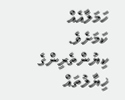ހަމަލާއެއް ކަމަށެވެ.
ކިޔުންތެރިންގެ ޚިޔާލުތައް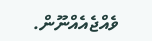ވެއްޖެއެއްނޫން.